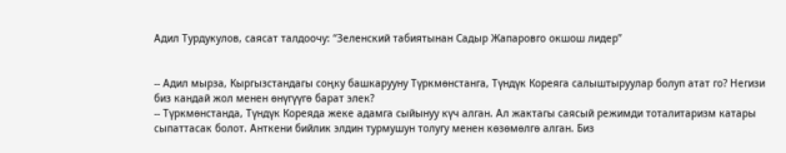Адил Турдукулов, саясат талдоочу: “Зеленский табиятынан Садыр Жапаровго окшош лидер”


-- Адил мырза, Кыргызстандагы соңку башкарууну Түркмөнстанга, Түндүк Кореяга салыштыруулар болуп атат го? Негизи биз кандай жол менен өнүгүүгө барат элек?
-- Түркмөнстанда, Түндүк Кореяда жеке адамга сыйынуу күч алган. Ал жактагы саясый режимди тоталитаризм катары сыпаттасак болот. Анткени бийлик элдин турмушун толугу менен көзөмөлгө алган. Биз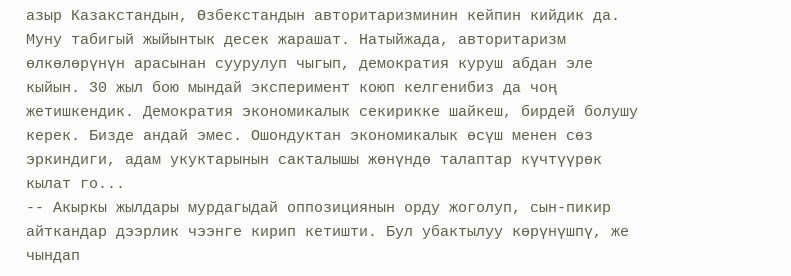азыр Казакстандын, Өзбекстандын авторитаризминин кейпин кийдик да. Муну табигый жыйынтык десек жарашат. Натыйжада, авторитаризм өлкөлөрүнүн арасынан суурулуп чыгып, демократия куруш абдан эле кыйын. 30 жыл бою мындай эксперимент коюп келгенибиз да чоң жетишкендик. Демократия экономикалык секирикке шайкеш, бирдей болушу керек. Бизде андай эмес. Ошондуктан экономикалык өсүш менен сөз эркиндиги, адам укуктарынын сакталышы жөнүндө талаптар күчтүүрөк кылат го...
-- Акыркы жылдары мурдагыдай оппозициянын орду жоголуп, сын-пикир айткандар дээрлик чээнге кирип кетишти. Бул убактылуу көрүнүшпү, же чындап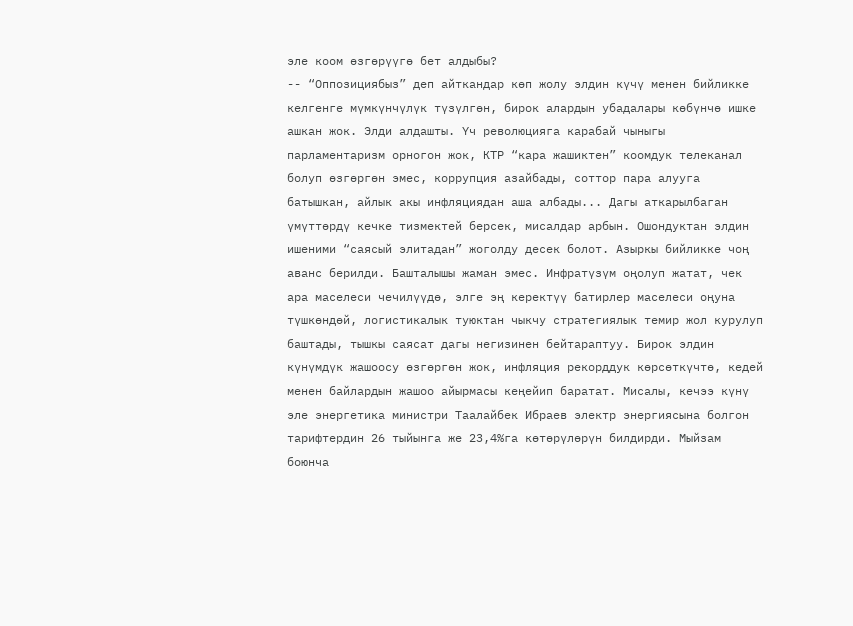эле коом өзгөрүүгө бет алдыбы?
-- “Оппозициябыз” деп айткандар көп жолу элдин күчү менен бийликке келгенге мүмкүнчүлүк түзүлгөн, бирок алардын убадалары көбүнчө ишке ашкан жок. Элди алдашты. Үч революцияга карабай чыныгы парламентаризм орногон жок, КТР “кара жашиктен” коомдук телеканал болуп өзгөргөн эмес, коррупция азайбады, соттор пара алууга батышкан, айлык акы инфляциядан аша албады... Дагы аткарылбаган үмүттөрдү кечке тизмектей берсек, мисалдар арбын. Ошондуктан элдин ишеними “саясый элитадан” жоголду десек болот. Азыркы бийликке чоң аванс берилди. Башталышы жаман эмес. Инфратүзүм оңолуп жатат, чек ара маселеси чечилүүдө, элге эң керектүү батирлер маселеси оңуна түшкөндөй, логистикалык туюктан чыкчу стратегиялык темир жол курулуп баштады, тышкы саясат дагы негизинен бейтараптуу. Бирок элдин күнүмдүк жашоосу өзгөргөн жок, инфляция рекорддук көрсөткүчтө, кедей менен байлардын жашоо айырмасы кеңейип баратат. Мисалы, кечээ күнү эле энергетика министри Таалайбек Ибраев электр энергиясына болгон тарифтердин 26 тыйынга же 23,4%га көтөрүлөрүн билдирди. Мыйзам боюнча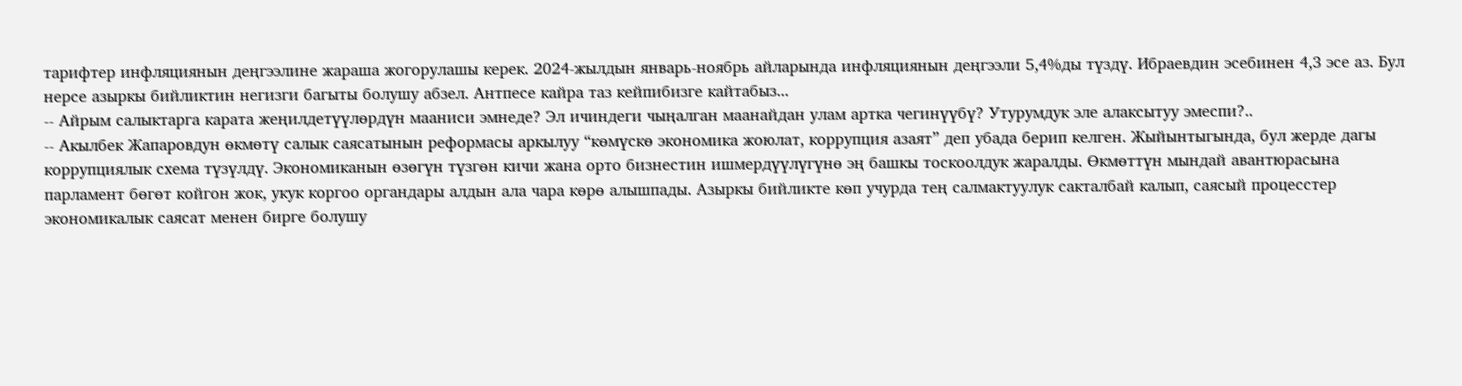тарифтер инфляциянын деңгээлине жараша жогорулашы керек. 2024-жылдын январь-ноябрь айларында инфляциянын деңгээли 5,4%ды түздү. Ибраевдин эсебинен 4,3 эсе аз. Бул нерсе азыркы бийликтин негизги багыты болушу абзел. Антпесе кайра таз кейпибизге кайтабыз...
-- Айрым салыктарга карата жеңилдетүүлөрдүн мааниси эмнеде? Эл ичиндеги чыңалган маанайдан улам артка чегинүүбү? Утурумдук эле алаксытуу эмеспи?..
-- Акылбек Жапаровдун өкмөтү салык саясатынын реформасы аркылуу “көмүскө экономика жоюлат, коррупция азаят” деп убада берип келген. Жыйынтыгында, бул жерде дагы коррупциялык схема түзүлдү. Экономиканын өзөгүн түзгөн кичи жана орто бизнестин ишмердүүлүгүнө эң башкы тоскоолдук жаралды. Өкмөттүн мындай авантюрасына парламент бөгөт койгон жок, укук коргоо органдары алдын ала чара көрө алышпады. Азыркы бийликте көп учурда тең салмактуулук сакталбай калып, саясый процесстер экономикалык саясат менен бирге болушу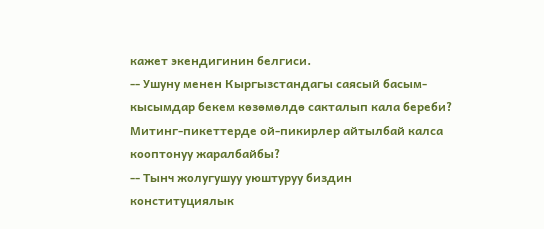кажет экендигинин белгиси.
-- Ушуну менен Кыргызстандагы саясый басым-кысымдар бекем көзөмөлдө сакталып кала береби? Митинг-пикеттерде ой-пикирлер айтылбай калса кооптонуу жаралбайбы?
-- Тынч жолугушуу уюштуруу биздин конституциялык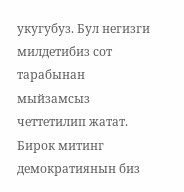укугубуз. Бул негизги милдетибиз сот тарабынан мыйзамсыз четтетилип жатат. Бирок митинг демократиянын биз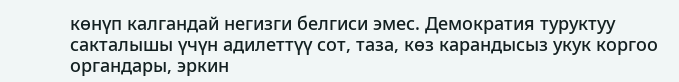көнүп калгандай негизги белгиси эмес. Демократия туруктуу сакталышы үчүн адилеттүү сот, таза, көз карандысыз укук коргоо органдары, эркин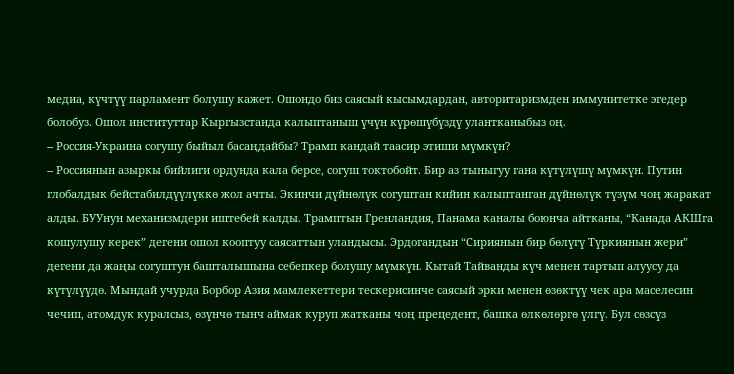медиа, күчтүү парламент болушу кажет. Ошондо биз саясый кысымдардан, авторитаризмден иммунитетке эгедер болобуз. Ошол институттар Кыргызстанда калыптаныш үчүн күрөшүбүздү улантканыбыз оң.
-- Россия-Украина согушу быйыл басаңдайбы? Трамп кандай таасир этиши мүмкүн?
-- Россиянын азыркы бийлиги ордунда кала берсе, согуш токтобойт. Бир аз тыныгуу гана күтүлүшү мүмкүн. Путин глобалдык бейстабилдүүлүккө жол ачты. Экинчи дүйнөлүк согуштан кийин калыптанган дүйнөлүк түзүм чоң жаракат алды. БУУнун механизмдери иштебей калды. Трамптын Гренландия, Панама каналы боюнча айтканы, “Канада АКШга кошулушу керек” дегени ошол кооптуу саясаттын уландысы. Эрдогандын “Сириянын бир бөлүгү Түркиянын жери” дегени да жаңы согуштун башталышына себепкер болушу мүмкүн. Кытай Тайванды күч менен тартып алуусу да күтүлүүдө. Мындай учурда Борбор Азия мамлекеттери тескерисинче саясый эрки менен өзөктүү чек ара маселесин чечип, атомдук куралсыз, өзүнчө тынч аймак куруп жатканы чоң прецедент, башка өлкөлөргө үлгү. Бул сөзсүз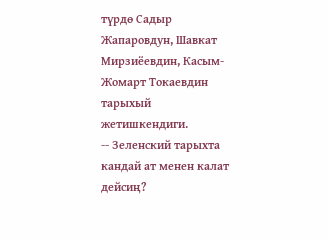түрдө Садыр Жапаровдун, Шавкат Мирзиёевдин, Касым-Жомарт Токаевдин тарыхый жетишкендиги.
-- Зеленский тарыхта кандай ат менен калат дейсиң?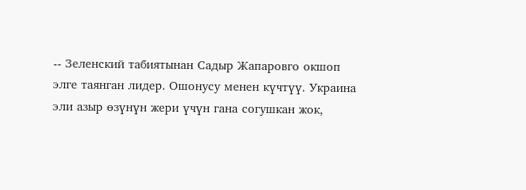-- Зеленский табиятынан Садыр Жапаровго окшоп элге таянган лидер. Ошонусу менен күчтүү. Украина эли азыр өзүнүн жери үчүн гана согушкан жок,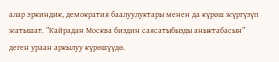алар эркиндик, демократия баалуулуктары менен да күрөш жүргүзүп жатышат. “Кайрадан Москва биздин саясатыбызды аныктабасын” деген ураан аркылуу күрөшүүдө.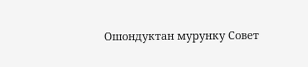Ошондуктан мурунку Совет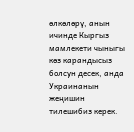өлкөлөрү, анын ичинде Кыргыз мамлекети чыныгы көз карандысыз болсун десек, анда Украинанын жеңишин тилешибиз керек.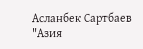Асланбек Сартбаев
"Азия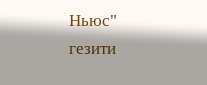Ньюс" гезити